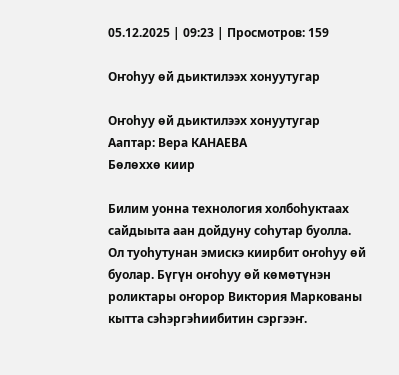05.12.2025 | 09:23 | Просмотров: 159

Оҥоһуу өй дьиктилээх хонуутугар

Оҥоһуу өй дьиктилээх хонуутугар
Ааптар: Вера КАНАЕВА
Бөлөххө киир

Билим уонна технология холбоһуктаах сайдыыта аан дойдуну соһутар буолла. Ол туоһутунан эмискэ киирбит оҥоһуу өй буолар. Бүгүн оҥоһуу өй көмөтүнэн роликтары оҥорор Виктория Маркованы кытта сэһэргэһиибитин сэргээҥ.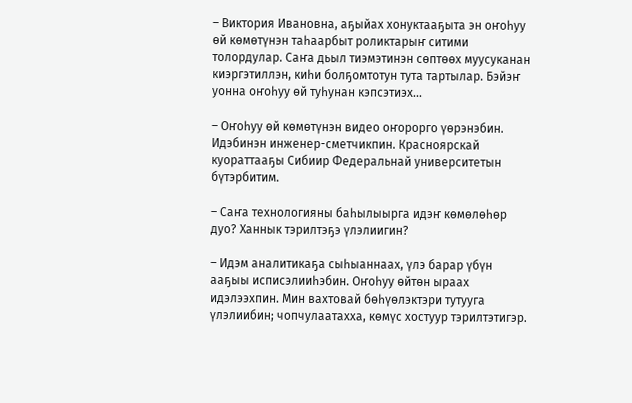– Виктория Ивановна, аҕыйах хонуктааҕыта эн оҥоһуу өй көмөтүнэн таһаарбыт роликтарыҥ ситими толордулар. Саҥа дьыл тиэмэтинэн сөптөөх муусуканан киэргэтиллэн, киһи болҕомтотун тута тартылар. Бэйэҥ уонна оҥоһуу өй туһунан кэпсэтиэх...

– Оҥоһуу өй көмөтүнэн видео оҥорорго үөрэнэбин. Идэбинэн инженер-сметчикпин. Красноярскай куораттааҕы Сибиир Федеральнай университетын бүтэрбитим.

– Саҥа технологияны баһылыырга идэҥ көмөлөһөр дуо? Ханнык тэрилтэҕэ үлэлиигин?

– Идэм аналитикаҕа сыһыаннаах, үлэ барар үбүн ааҕыы исписэлииһэбин. Оҥоһуу өйтөн ыраах идэлээхпин. Мин вахтовай бөһүөлэктэри тутууга үлэлиибин; чопчулаатахха, көмүс хостуур тэрилтэтигэр.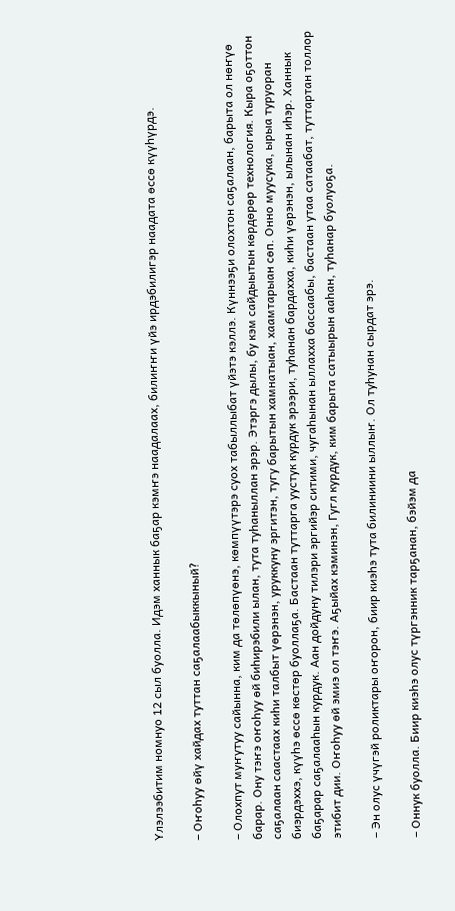Үлэлээбитим номнуо 12 сыл буолла. Идэм ханнык баҕар кэмҥэ наадалаах, билиҥҥи үйэ ирдэбилигэр наадата өссө күүһүрдэ.

– Оҥоһуу өйү хайдах туттан саҕалаабыккыный?

– Олохпут муҥутуу сайынна, ким да төлөпүөнэ, көмпүүтэрэ суох табыллыбат үйэтэ кэллэ. Күннээҕи олохтон саҕалаан, барыта ол нөҥүө барар. Ону тэҥэ оҥоһуу өй биһирэбили ылан, тута туһаныллан эрэр. Этэргэ дылы, бу кэм сайдыытын көрдөрөр технология. Кыра оҕоттон саҕалаан саастаах киһи талбыт үөрэнэн, уруккуну эргитэн, тугу барытын хамнатыан, хаамтарыан сөп. Онно муусука, ырыа туруоран биэрдэххэ, күүһэ өссө көстөр буоллаҕа. Бастаан туттарга уустук курдук эрээри, туһанан бардахха, киһи үөрэнэн, ылынан иһэр. Ханнык баҕарар саҕалааһын курдук. Аан дойдуну тилэри эргийэр ситими, чугаһынан ыллахха бассаабы, бастаан утаа сатаабат, туттартан толлор этибит дии. Оҥоһуу өй эмиэ ол тэҥэ. Аҕыйах кэминэн, Гугл курдук, ким барыта сатыырын ааһан, туһанар буолуоҕа.

– Эн олус үчүгэй роликтары оҥорон, биир киэһэ тута билиниини ыллыҥ. Ол туһунан сырдат эрэ.

– Оннук буолла. Биир киэһэ олус түргэнник тарҕанан, бэйэм да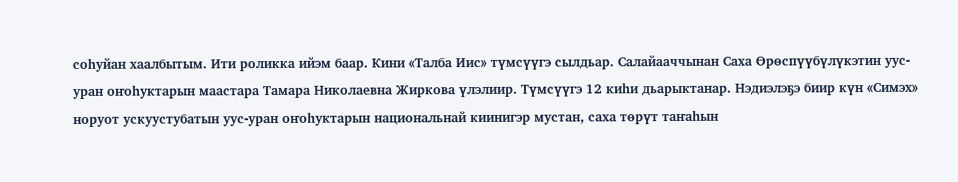соһуйан хаалбытым. Ити роликка ийэм баар. Кини «Талба Иис» түмсүүгэ сылдьар. Салайааччынан Саха Өрөспүүбүлүкэтин уус-уран оҥоһуктарын маастара Тамара Николаевна Жиркова үлэлиир. Түмсүүгэ 12 киһи дьарыктанар. Нэдиэлэҕэ биир күн «Симэх» норуот ускуустубатын уус-уран оҥоһуктарын национальнай киинигэр мустан, саха төрүт таҥаһын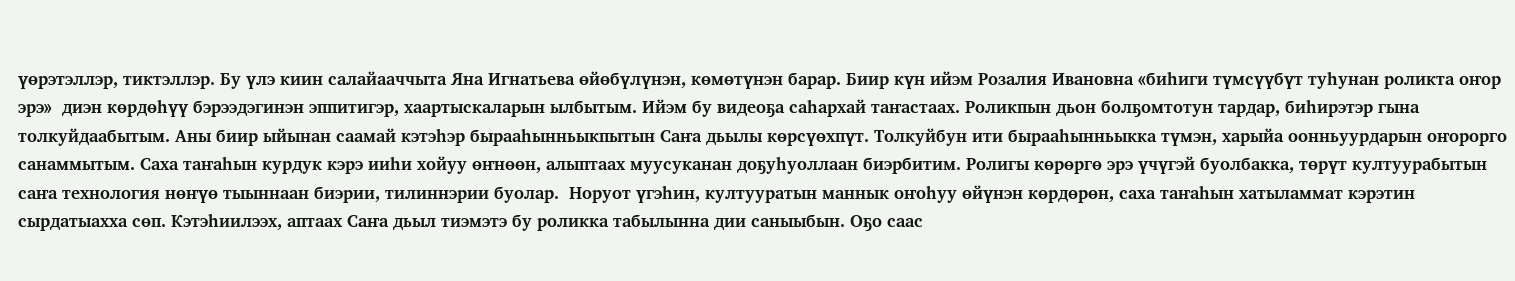үөрэтэллэр, тиктэллэр. Бу үлэ киин салайааччыта Яна Игнатьева өйөбүлүнэн, көмөтүнэн барар. Биир күн ийэм Розалия Ивановна «биһиги түмсүүбүт туһунан роликта оҥор эрэ»  диэн көрдөһүү бэрээдэгинэн эппитигэр, хаартыскаларын ылбытым. Ийэм бу видеоҕа саһархай таҥастаах. Роликпын дьон болҕомтотун тардар, биһирэтэр гына толкуйдаабытым. Аны биир ыйынан саамай кэтэһэр бырааһынньыкпытын Саҥа дьылы көрсүөхпүт. Толкуйбун ити бырааһынньыкка түмэн, харыйа оонньуурдарын оҥорорго санаммытым. Саха таҥаһын курдук кэрэ ииһи хойуу өҥнөөн, алыптаах муусуканан доҕуһуоллаан биэрбитим. Ролигы көрөргө эрэ үчүгэй буолбакка, төрүт култуурабытын саҥа технология нөҥүө тыыннаан биэрии, тилиннэрии буолар.  Норуот үгэһин, култууратын маннык оҥоһуу өйүнэн көрдөрөн, саха таҥаһын хатыламмат кэрэтин сырдатыахха сөп. Кэтэһиилээх, аптаах Саҥа дьыл тиэмэтэ бу роликка табылынна дии саныыбын. Оҕо саас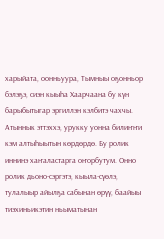харыйата, оонньуура, Тымныы оҕонньор бэлэҕэ, сиэн кыыһа Хаарчаана бу күн барыбытыгар эргиллэн кэлбитэ чахчы. Атыннык эттэххэ, урукку уонна билиҥҥи кэм алтыһыытын көрдөрдө. Бу ролик иннинэ хаҥаластарга оҥорбутум. Онно ролик дьоно-сэргэтэ, кыыла-сүөлэ, тулалыыр айылҕа сабынан өрүү, баайыы тиэхиньикэтин ньыматынан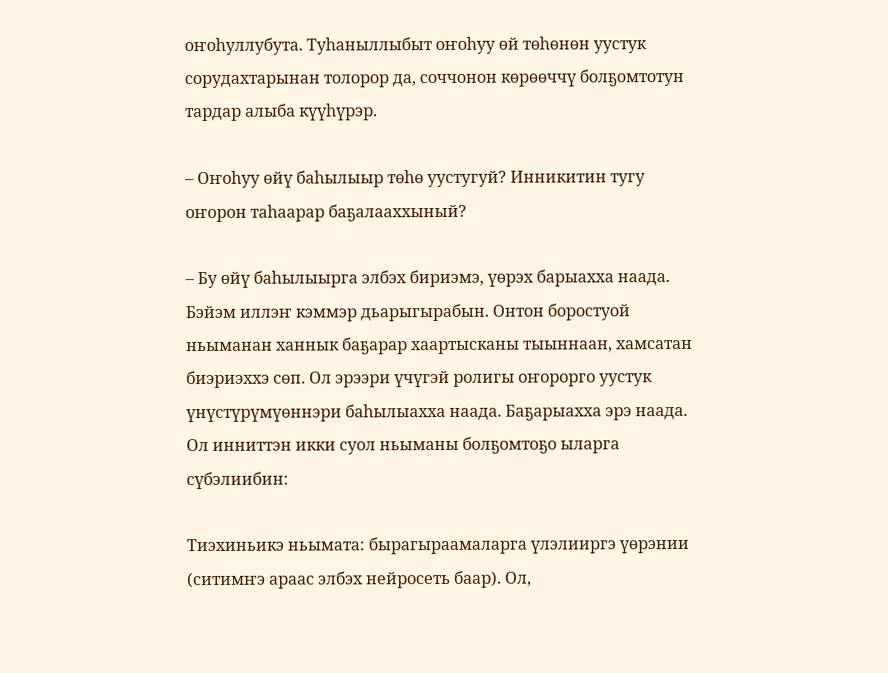оҥоһуллубута. Туһаныллыбыт оҥоһуу өй төһөнөн уустук сорудахтарынан толорор да, соччонон көрөөччү болҕомтотун тардар алыба күүһүрэр.

– Оҥоһуу өйү баһылыыр төһө уустугуй? Инникитин тугу оҥорон таһаарар баҕалааххыный?

– Бу өйү баһылыырга элбэх бириэмэ, үөрэх барыахха наада. Бэйэм иллэҥ кэммэр дьарыгырабын. Онтон боростуой ньыманан ханнык баҕарар хаартысканы тыыннаан, хамсатан биэриэххэ сөп. Ол эрээри үчүгэй ролигы оҥорорго уустук үнүстүрүмүөннэри баһылыахха наада. Баҕарыахха эрэ наада. Ол инниттэн икки суол ньыманы болҕомтоҕо ыларга сүбэлиибин:

Тиэхиньикэ ньымата: бырагыраамаларга үлэлииргэ үөрэнии (ситимҥэ араас элбэх нейросеть баар). Ол,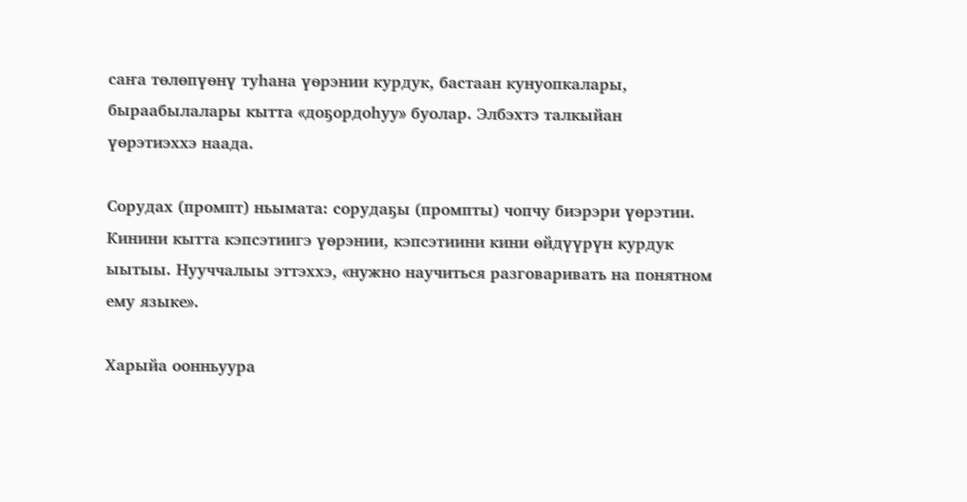саҥа төлөпүөнү туһана үөрэнии курдук, бастаан кунуопкалары, быраабылалары кытта «доҕордоһуу» буолар. Элбэхтэ талкыйан үөрэтиэххэ наада.

Сорудах (промпт) ньымата: сорудаҕы (промпты) чопчу биэрэри үөрэтии. Кинини кытта кэпсэтиигэ үөрэнии, кэпсэтиини кини өйдүүрүн курдук ыытыы. Нууччалыы эттэххэ, «нужно научиться разговаривать на понятном ему языке».

Харыйа оонньуура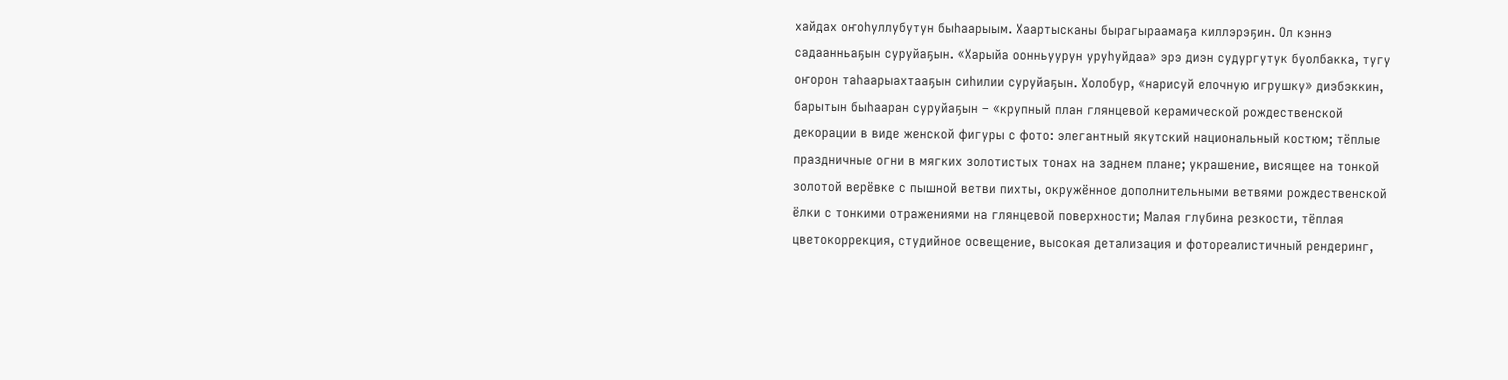хайдах оҥоһуллубутун быһаарыым. Хаартысканы бырагыраамаҕа киллэрэҕин. Ол кэннэ садаанньаҕын суруйаҕын. «Харыйа оонньуурун уруһуйдаа» эрэ диэн судургутук буолбакка, тугу оҥорон таһаарыахтааҕын сиһилии суруйаҕын. Холобур, «нарисуй елочную игрушку» диэбэккин, барытын быһааран суруйаҕын – «крупный план глянцевой керамической рождественской декорации в виде женской фигуры с фото: элегантный якутский национальный костюм; тёплые праздничные огни в мягких золотистых тонах на заднем плане; украшение, висящее на тонкой золотой верёвке с пышной ветви пихты, окружённое дополнительными ветвями рождественской ёлки с тонкими отражениями на глянцевой поверхности; Малая глубина резкости, тёплая цветокоррекция, студийное освещение, высокая детализация и фотореалистичный рендеринг,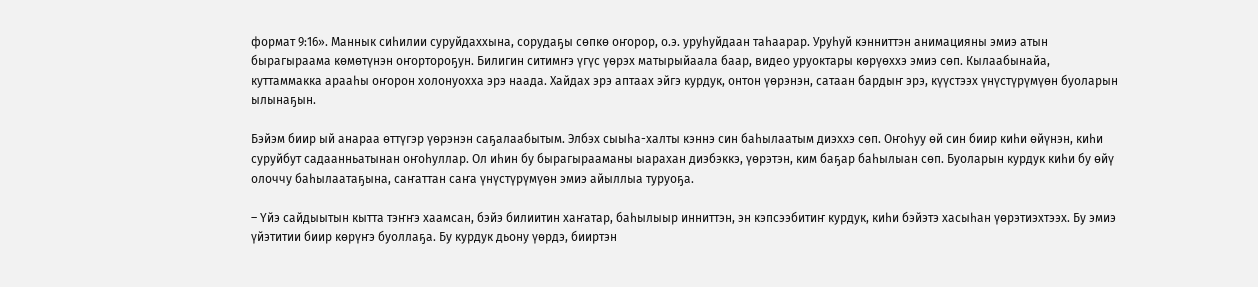формат 9:16». Маннык сиһилии суруйдаххына, сорудаҕы сөпкө оҥорор, о.э. уруһуйдаан таһаарар. Уруһуй кэнниттэн анимацияны эмиэ атын бырагыраама көмөтүнэн оҥортороҕун. Билигин ситимҥэ үгүс үөрэх матырыйаала баар, видео уруоктары көрүөххэ эмиэ сөп. Кылаабынайа, куттаммакка арааһы оҥорон холонуохха эрэ наада. Хайдах эрэ аптаах эйгэ курдук, онтон үөрэнэн, сатаан бардыҥ эрэ, күүстээх үнүстүрүмүөн буоларын ылынаҕын.

Бэйэм биир ый анараа өттүгэр үөрэнэн саҕалаабытым. Элбэх сыыһа-халты кэннэ син баһылаатым диэххэ сөп. Оҥоһуу өй син биир киһи өйүнэн, киһи суруйбут садаанньатынан оҥоһуллар. Ол иһин бу бырагырааманы ыарахан диэбэккэ, үөрэтэн, ким баҕар баһылыан сөп. Буоларын курдук киһи бу өйү олоччу баһылаатаҕына, саҥаттан саҥа үнүстүрүмүөн эмиэ айыллыа туруоҕа.

– Үйэ сайдыытын кытта тэҥҥэ хаамсан, бэйэ билиитин хаҥатар, баһылыыр инниттэн, эн кэпсээбитиҥ курдук, киһи бэйэтэ хасыһан үөрэтиэхтээх. Бу эмиэ үйэтитии биир көрүҥэ буоллаҕа. Бу курдук дьону үөрдэ, бииртэн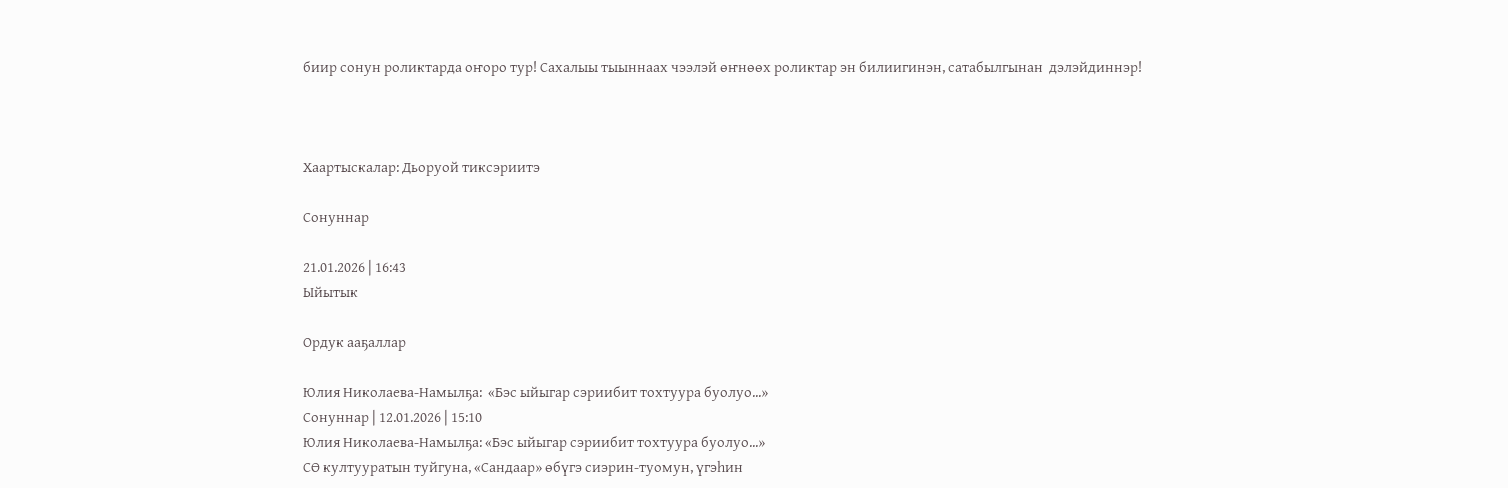биир сонун роликтарда оҥоро тур! Сахалыы тыыннаах чээлэй өҥнөөх роликтар эн билиигинэн, сатабылгынан  дэлэйдиннэр!



Хаартыскалар: Дьоруой тиксэриитэ

Сонуннар

21.01.2026 | 16:43
Ыйытык

Ордук ааҕаллар

Юлия Николаева-Намылҕа:  «Бэс ыйыгар сэриибит тохтуура буолуо...»
Сонуннар | 12.01.2026 | 15:10
Юлия Николаева-Намылҕа: «Бэс ыйыгар сэриибит тохтуура буолуо...»
СӨ култууратын туйгуна, «Сандаар» өбүгэ сиэрин-туомун, үгэһин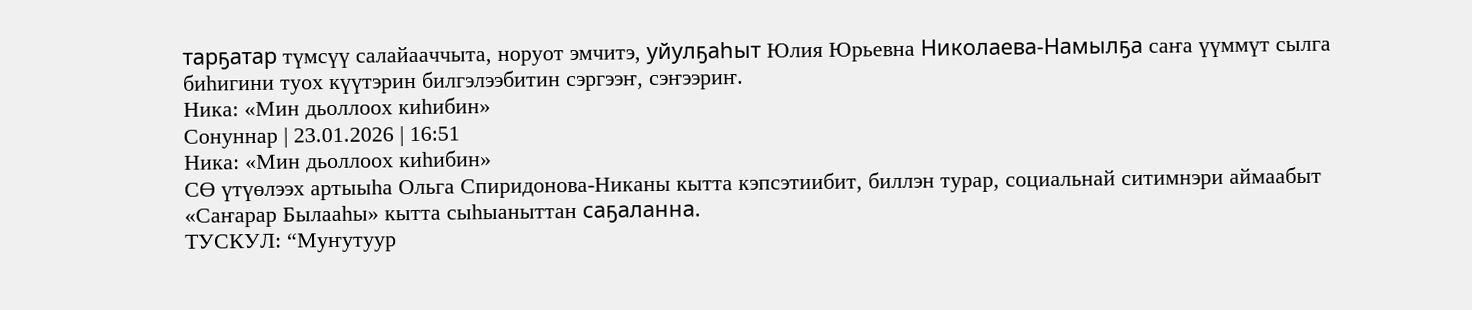тарҕатар түмсүү салайааччыта, норуот эмчитэ, уйулҕаһыт Юлия Юрьевна Николаева-Намылҕа саҥа үүммүт сылга биһигини туох күүтэрин билгэлээбитин сэргээҥ, сэҥээриҥ.
Ника: «Мин дьоллоох киһибин»
Сонуннар | 23.01.2026 | 16:51
Ника: «Мин дьоллоох киһибин»
СӨ үтүөлээх артыыһа Ольга Спиридонова-Никаны кытта кэпсэтиибит, биллэн турар, социальнай ситимнэри аймаабыт «Саҥарар Былааһы» кытта сыһыаныттан саҕаланна.
ТУСКУЛ: “Муҥутуур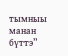тымныы манан бүттэ”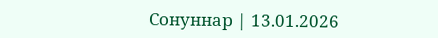Сонуннар | 13.01.2026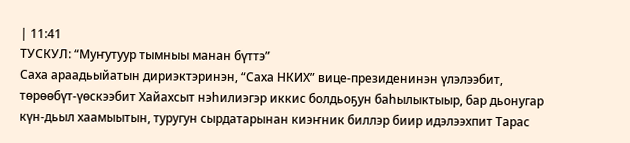| 11:41
ТУСКУЛ: “Муҥутуур тымныы манан бүттэ”
Саха араадьыйатын дириэктэринэн, “Саха НКИХ” вице-президенинэн үлэлээбит, төрөөбүт-үөскээбит Хайахсыт нэһилиэгэр иккис болдьоҕун баһылыктыыр, бар дьонугар күн-дьыл хаамыытын, туругун сырдатарынан киэҥник биллэр биир идэлээхпит Тарас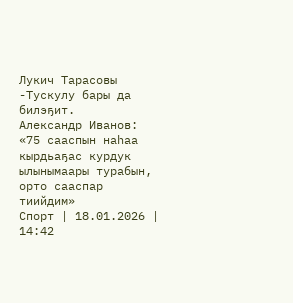Лукич Тарасовы -Тускулу бары да билэҕит.
Александр Иванов: «75 сааспын наһаа кырдьаҕас курдук ылынымаары турабын, орто сааспар тиийдим»
Спорт | 18.01.2026 | 14:42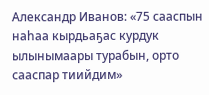Александр Иванов: «75 сааспын наһаа кырдьаҕас курдук ылынымаары турабын, орто сааспар тиийдим»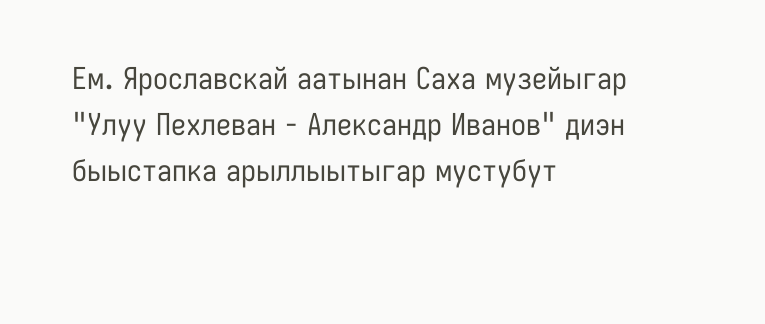Ем. Ярославскай аатынан Саха музейыгар "Улуу Пехлеван - Александр Иванов" диэн быыстапка арыллыытыгар мустубут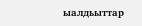ыалдьыттар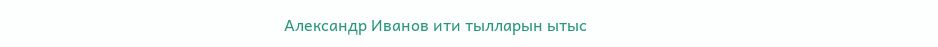Александр Иванов ити тылларын ытыс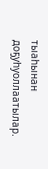тыаһынан доҕуһуоллаатылар.